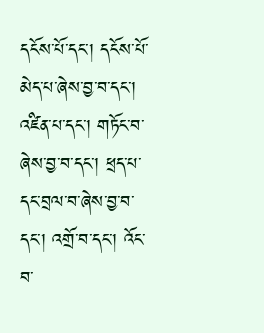དངོས་པོ་དང་། དངོས་པོ་མེད་པ་ཞེས་བྱ་བ་དང་། འཛིན་པ་དང་། གཏོང་བ་ཞེས་བྱ་བ་དང་། ཕྲད་པ་དང་བྲལ་བ་ཞེས་བྱ་བ་དང་། འགྲོ་བ་དང་། འོང་བ་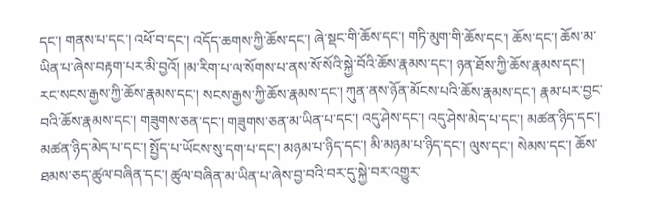དང་། གནས་པ་དང་། འཕོ་བ་དང་། འདོད་ཆགས་ཀྱི་ཆོས་དང་། ཞེ་སྡང་གི་ཆོས་དང་། གཏི་མུག་གི་ཆོས་དང་། ཆོས་དང་། ཆོས་མ་ཡིན་པ་ཞེས་བརྟག་པར་མི་བྱའོ། །མ་རིག་པ་ལ་སོགས་པ་ནས་སོ་སོའི་སྐྱེ་བོའི་ཆོས་རྣམས་དང་། ཉན་ཐོས་ཀྱི་ཆོས་རྣམས་དང་། རང་སངས་རྒྱས་ཀྱི་ཆོས་རྣམས་དང་། སངས་རྒྱས་ཀྱི་ཆོས་རྣམས་དང་། ཀུན་ནས་ཉོན་མོངས་པའི་ཆོས་རྣམས་དང་། རྣམ་པར་བྱང་བའི་ཆོས་རྣམས་དང་། གཟུགས་ཅན་དང་། གཟུགས་ཅན་མ་ཡིན་པ་དང་། འདུ་ཤེས་དང་། འདུ་ཤེས་མེད་པ་དང་། མཚན་ཉིད་དང་། མཚན་ཉིད་མེད་པ་དང་། སྤྱོད་པ་ཡོངས་སུ་དག་པ་དང་། མཉམ་པ་ཉིད་དང་། མི་མཉམ་པ་ཉིད་དང་། ལུས་དང་། སེམས་དང་། ཆོས་ཐམས་ཅད་ཚུལ་བཞིན་དང་། ཚུལ་བཞིན་མ་ཡིན་པ་ཞེས་བྱ་བའི་བར་དུ་སྐྱེ་བར་འགྱུར་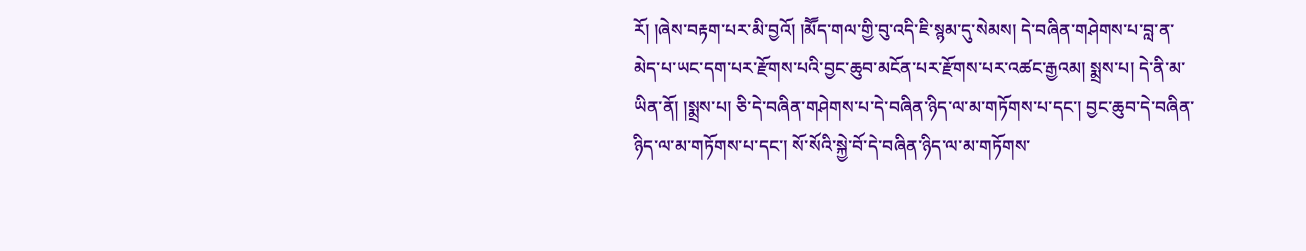རོ། །ཞེས་བརྟག་པར་མི་བྱའོ། །མཽད་གལ་གྱི་བུ་འདི་ཇི་སྙམ་དུ་སེམས། དེ་བཞིན་གཤེགས་པ་བླ་ན་མེད་པ་ཡང་དག་པར་རྫོགས་པའི་བྱང་ཆུབ་མངོན་པར་རྫོགས་པར་འཚང་རྒྱའམ། སྨྲས་པ། དེ་ནི་མ་ཡིན་ནོ། །སྨྲས་པ། ཅི་དེ་བཞིན་གཤེགས་པ་དེ་བཞིན་ཉིད་ལ་མ་གཏོགས་པ་དང་། བྱང་ཆུབ་དེ་བཞིན་ཉིད་ལ་མ་གཏོགས་པ་དང་། སོ་སོའི་སྐྱེ་བོ་དེ་བཞིན་ཉིད་ལ་མ་གཏོགས་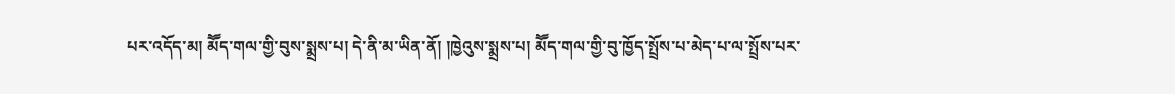པར་འདོད་མ། མཽད་གལ་གྱི་བུས་སྨྲས་པ། དེ་ནི་མ་ཡིན་ནོ། །ཁྱེའུས་སྨྲས་པ། མཽད་གལ་གྱི་བུ་ཁྱོད་སྤྲོས་པ་མེད་པ་ལ་སྤྲོས་པར་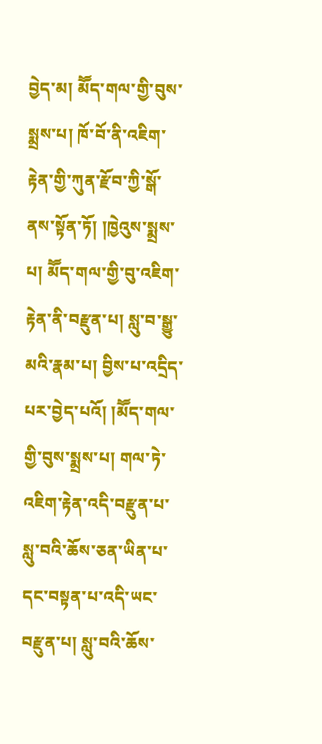བྱེད་མ། མཽད་གལ་གྱི་བུས་སྨྲས་པ། ཁོ་བོ་ནི་འཇིག་རྟེན་གྱི་ཀུན་རྫོབ་ཀྱི་སྒོ་ནས་སྟོན་ཏོ། །ཁྱེའུས་སྨྲས་པ། མཽད་གལ་གྱི་བུ་འཇིག་རྟེན་ནི་བརྫུན་པ། སླུ་བ་སྒྱུ་མའི་རྣམ་པ། བྱིས་པ་འདྲིད་པར་བྱེད་པའོ། །མཽད་གལ་གྱི་བུས་སྨྲས་པ། གལ་ཏེ་འཇིག་རྟེན་འདི་བརྫུན་པ་སླུ་བའི་ཆོས་ཅན་ཡིན་པ་དང་བསྟན་པ་འདི་ཡང་བརྫུན་པ། སླུ་བའི་ཆོས་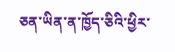ཅན་ཡིན་ན་ཁྱོད་ཅིའི་ཕྱིར་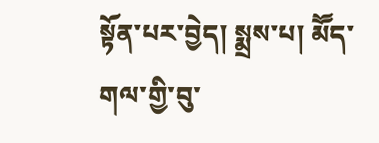སྟོན་པར་བྱེད། སྨྲས་པ། མཽད་གལ་གྱི་བུ་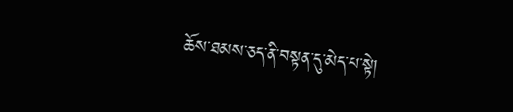ཆོས་ཐམས་ཅད་ནི་བསྟན་དུ་མེད་པ་སྟེ།